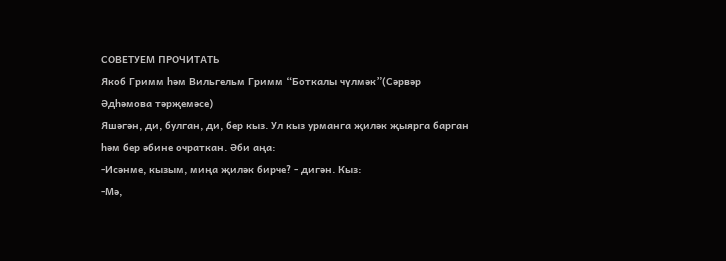СОВЕТУЕМ ПРОЧИТАТЬ
Якоб Гримм һәм Вильгельм Гримм “Боткалы чүлмәк”(Сәрвәр Әдһәмова тәрҗемәсе)
Яшәгән, ди, булган, ди, бер кыз. Ул кыз урманга җиләк җыярга барган һәм бер әбине очраткан. Әби аңа:
-Исәнме, кызым, миңа җиләк бирче? - дигән. Кыз:
-Мә,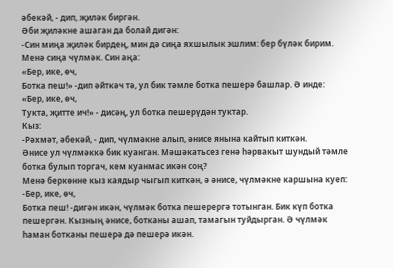әбекәй, - дип, җиләк биргән.
Әби җиләкне ашаган да болай дигән:
-Син миңа җиләк бирдең, мин дә сиңа яхшылык эшлим: бер бүләк бирим. Менә сиңа чүлмәк. Син аңа:
«Бер, ике, өч,
Ботка пеш!» -дип әйткәч тә, ул бик тәмле ботка пешерә башлар. Ә инде:
«Бер, ике, өч,
Тукта, җитте ич!» - дисәң, ул ботка пешерүдән туктар.
Кыз:
-Рәхмәт, әбекәй, - дип, чүлмәкне алып, әнисе янына кайтып киткән.
Әнисе ул чүлмәккә бик куанган. Мәшәкатьсез генә һәрвакыт шундый тәмле ботка булып торгач, кем куанмас икән соң?
Менә беркөнне кыз каядыр чыгып киткән, ә әнисе, чүлмәкне каршына куеп:
-Бер, ике, өч,
Ботка пеш! -дигән икән, чүлмәк ботка пешерергә тотынган. Бик күп ботка пешергән. Кызның әнисе, ботканы ашап, тамагын туйдырган. Ә чүлмәк һаман ботканы пешерә дә пешерә икән.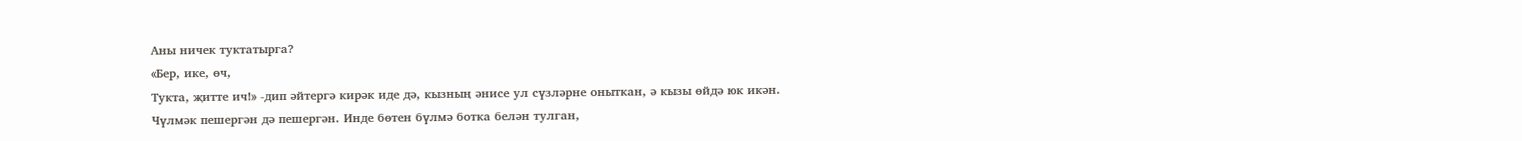Аны ничек туктатырга?
«Бер, ике, өч,
Тукта, җитте ич!» -дип әйтергә кирәк иде дә, кызның әнисе ул сүзләрне оныткан, ә кызы өйдә юк икән. Чүлмәк пешергән дә пешергән. Инде бөтен бүлмә ботка белән тулган,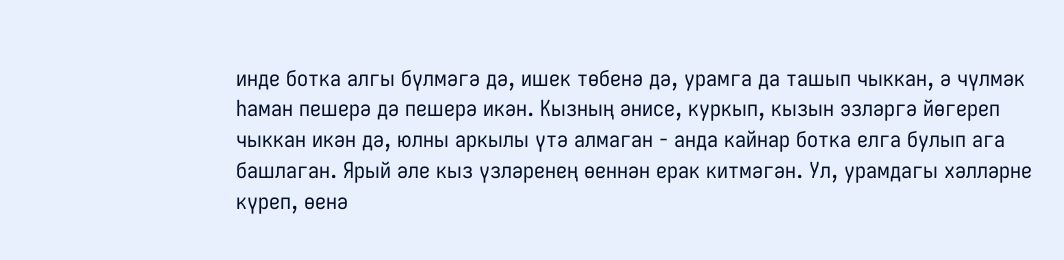инде ботка алгы бүлмәгә дә, ишек төбенә дә, урамга да ташып чыккан, ә чүлмәк һаман пешерә дә пешерә икән. Кызның әнисе, куркып, кызын эзләргә йөгереп чыккан икән дә, юлны аркылы үтә алмаган - анда кайнар ботка елга булып ага башлаган. Ярый әле кыз үзләренең өеннән ерак китмәгән. Ул, урамдагы хәлләрне күреп, өенә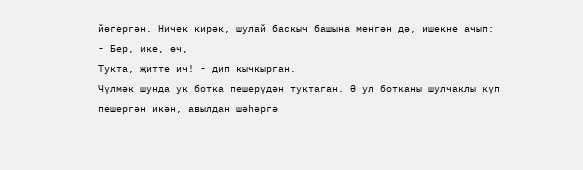йөгергән. Ничек кирәк, шулай баскыч башына менгән дә, ишекне ачып:
- Бер, ике, өч,
Тукта, җитте ич! - дип кычкырган.
Чүлмәк шунда ук ботка пешерүдән туктаган. Ә ул ботканы шулчаклы күп пешергән икән, авылдан шәһәргә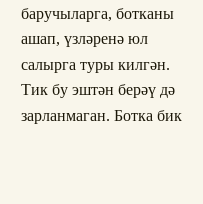баручыларга, ботканы ашап, үзләренә юл салырга туры килгән.
Тик бу эштән берәү дә зарланмаган. Ботка бик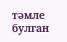тәмле булган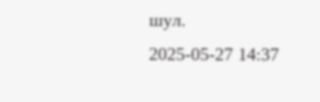шул.
2025-05-27 14:37